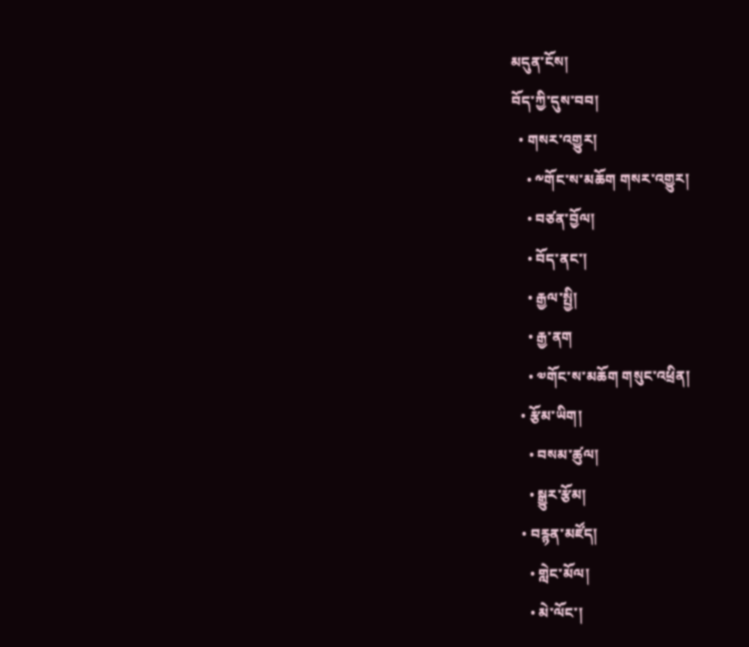མདུན་ངོས།
བོད་ཀྱི་དུས་བབ།
  • གསར་འགྱུར།
    • ༸གོང་ས་མཆོག གསར་འགྱུར།
    • བཙན་བྱོལ།
    • བོད་ནང་།
    • རྒྱལ་སྤྱི།
    • རྒྱ་ནག
    • ༧གོང་ས་མཆོག གསུང་འཕྲིན།
  • རྩོམ་ཡིག།
    • བསམ་ཚུལ།
    • སྒྱུར་རྩོམ།
  • བརྙན་མཛོད།
    • གླེང་མོལ།
    • མེ་ལོང་།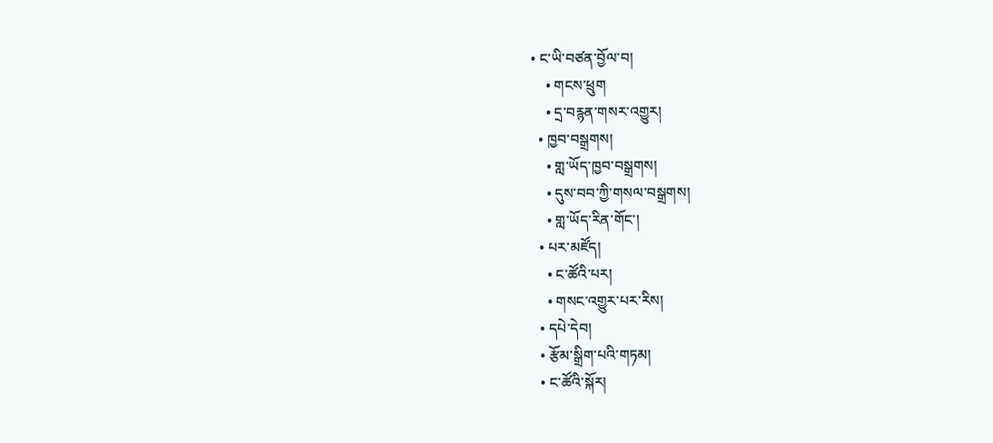• ང་ཡི་བཙན་བྱོལ་བ།
    • གངས་ཕྲུག
    • དྲ་བརྙན་གསར་འགྱུར།
  • ཁྱབ་བསྒྲགས།
    • གླ་ཡོད་ཁྱབ་བསྒྲགས།
    • དུས་བབ་ཀྱི་གསལ་བསྒྲགས།
    • གླ་ཡོད་རིན་གོང་།
  • པར་མཛོད།
    • ང་ཚོའི་པར།
    • གསང་འགྱུར་པར་རིས།
  • དཔེ་དེབ།
  • རྩོམ་སྒྲིག་པའི་གཏམ།
  • ང་ཚོའི་སྐོར།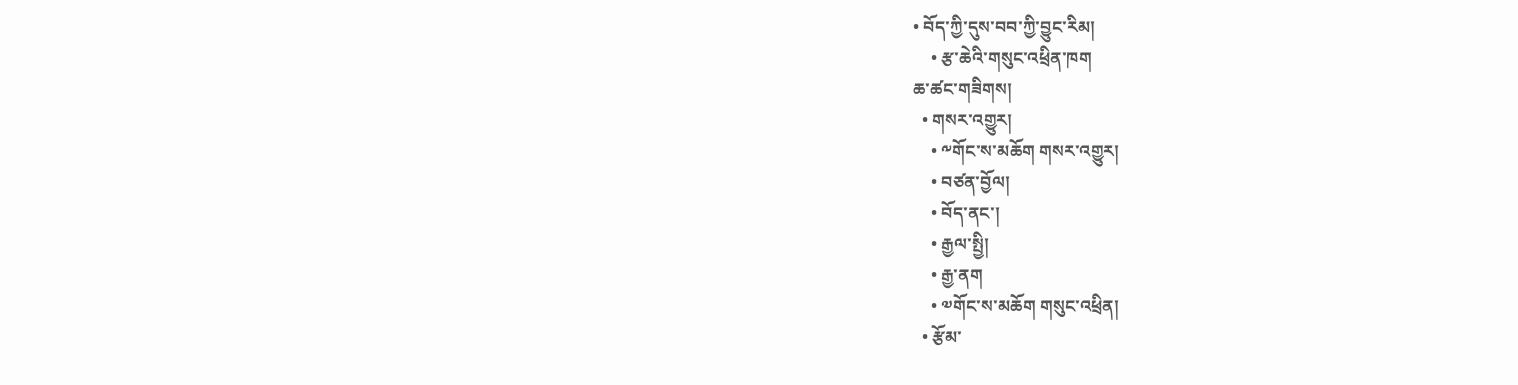• བོད་ཀྱི་དུས་བབ་ཀྱི་བྱུང་རིམ།
    • རྩ་ཆེའི་གསུང་འཕྲིན་ཁག
ཆ་ཚང་གཟིགས།
  • གསར་འགྱུར།
    • ༸གོང་ས་མཆོག གསར་འགྱུར།
    • བཙན་བྱོལ།
    • བོད་ནང་།
    • རྒྱལ་སྤྱི།
    • རྒྱ་ནག
    • ༧གོང་ས་མཆོག གསུང་འཕྲིན།
  • རྩོམ་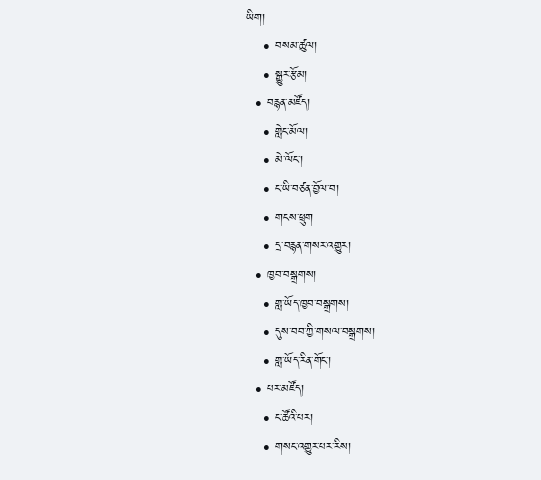ཡིག།
    • བསམ་ཚུལ།
    • སྒྱུར་རྩོམ།
  • བརྙན་མཛོད།
    • གླེང་མོལ།
    • མེ་ལོང་།
    • ང་ཡི་བཙན་བྱོལ་བ།
    • གངས་ཕྲུག
    • དྲ་བརྙན་གསར་འགྱུར།
  • ཁྱབ་བསྒྲགས།
    • གླ་ཡོད་ཁྱབ་བསྒྲགས།
    • དུས་བབ་ཀྱི་གསལ་བསྒྲགས།
    • གླ་ཡོད་རིན་གོང་།
  • པར་མཛོད།
    • ང་ཚོའི་པར།
    • གསང་འགྱུར་པར་རིས།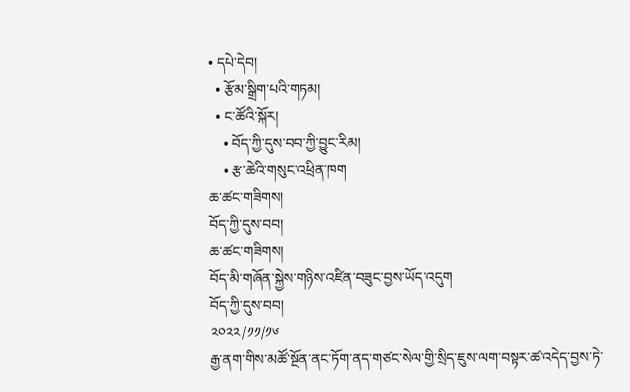• དཔེ་དེབ།
  • རྩོམ་སྒྲིག་པའི་གཏམ།
  • ང་ཚོའི་སྐོར།
    • བོད་ཀྱི་དུས་བབ་ཀྱི་བྱུང་རིམ།
    • རྩ་ཆེའི་གསུང་འཕྲིན་ཁག
ཆ་ཚང་གཟིགས།
བོད་ཀྱི་དུས་བབ།
ཆ་ཚང་གཟིགས།
བོད་མི་གཞོན་སྐྱེས་གཉིས་འཛིན་བཟུང་བྱས་ཡོད་འདུག
བོད་ཀྱི་དུས་བབ།
༢༠༢༢/༡༡/༡༦
རྒྱ་ནག་གིས་མཚོ་སྔོན་ནང་ཏོག་ནད་གཙང་སེལ་གྱི་སྲིད་ཇུས་ལག་བསྟར་ཚ་འདེད་བྱས་ཏེ་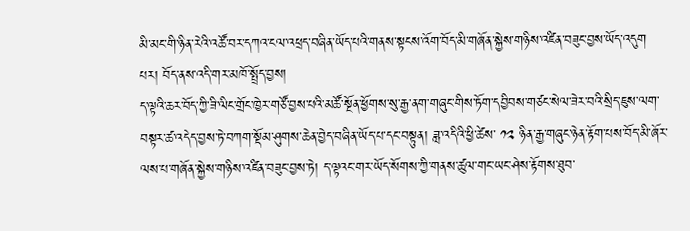མི་མང་གི་ཉིན་རེའི་འཚོ་བར་དཀའ་ངལ་འཕྲད་བཞིན་ཡོད་པའི་གནས་སྟངས་འོག་བོད་མི་གཞོན་སྐྱེས་གཉིས་འཛིན་བཟུང་བྱས་ཡོད་འདུག
པར། བོད་ནས་འདི་གར་མཁོ་སྤྲོད་བྱས།
ད་ལྟའི་ཆར་བོད་ཀྱི་ཟི་ལིང་གྲོང་ཁྱེར་གཙོ་བྱས་པའི་མཚོ་སྔོན་ཕྱོགས་སུ་རྒྱ་ནག་གཞུང་གིས་ཏོག་དབྱིབས་གཙང་སེལ་ཟེར་བའི་སྲིད་ཇུས་ལག་བསྟར་ཚ་འདེད་བྱས་ཏེ་བཀག་སྡོམ་ཤུགས་ཆེན་བྱེད་བཞིན་ཡོད་པ་དང་བསྟུན། ཟླ་འདིའི་ཕྱི་ཚེས་ ༡༢ ཉིན་རྒྱ་གཞུང་ཉེན་རྟོག་པས་བོད་མི་ཞོར་ལས་པ་གཞོན་སྐྱེས་གཉིས་འཛིན་བཟུང་བྱས་ཏེ། ད་ལྟའང་གར་ཡོད་སོགས་ཀྱི་གནས་ཚུལ་གང་ཡང་ཤེས་རྟོགས་ཐུབ་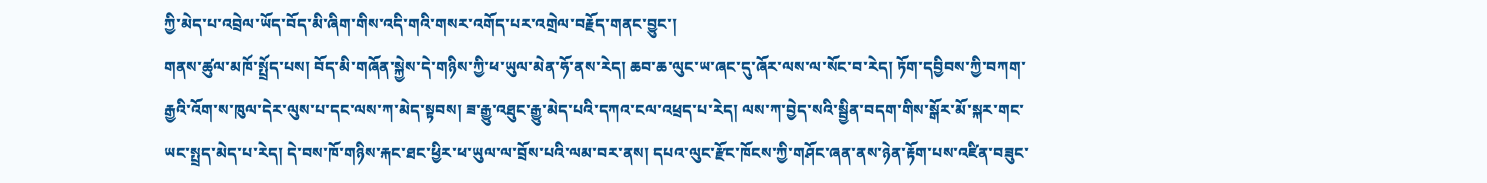ཀྱི་མེད་པ་འབྲེལ་ཡོད་བོད་མི་ཞིག་གིས་འདི་གའི་གསར་འགོད་པར་འགྲེལ་བརྗོད་གནང་བྱུང་།
གནས་ཚུལ་མཁོ་སྤྲོད་པས། བོད་མི་གཞོན་སྐྱེས་དེ་གཉིས་ཀྱི་ཕ་ཡུལ་མེན་ཧོ་ནས་རེད། ཆབ་ཆ་ལུང་ཡ་ཞང་དུ་ཞོར་ལས་ལ་སོང་བ་རེད། ཏོག་དབྱིབས་ཀྱི་བཀག་རྒྱའི་འོག་ས་ཁུལ་དེར་ལུས་པ་དང་ལས་ཀ་མེད་སྟབས། ཟ་རྒྱུ་འཐུང་རྒྱུ་མེད་པའི་དཀའ་ངལ་འཕྲད་པ་རེད། ལས་ཀ་བྱེད་སའི་སྦྱིན་བདག་གིས་སྒོར་མོ་སྐར་གང་ཡང་སྤྲད་མེད་པ་རེད། དེ་བས་ཁོ་གཉིས་རྐང་ཐང་ཕྱིར་ཕ་ཡུལ་ལ་བྲོས་པའི་ལམ་བར་ནས། དཔའ་ལུང་རྫོང་ཁོངས་ཀྱི་གཤོང་ཞན་ནས་ཉེན་རྟོག་པས་འཛིན་བཟུང་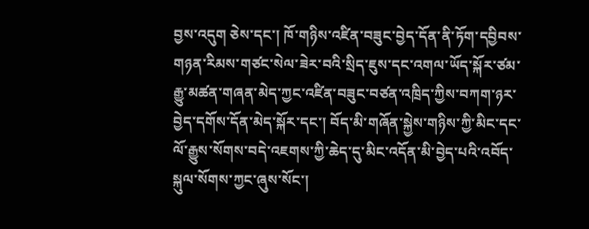བྱས་འདུག ཅེས་དང་། ཁོ་གཉིས་འཛིན་བཟུང་བྱེད་དོན་ནི་ཏོག་དབྱིབས་གཉན་རིམས་གཙང་སེལ་ཟེར་བའི་སྲིད་ཇུས་དང་འགལ་ཡོད་སྐོར་ཙམ་རྒྱུ་མཚན་གཞན་མེད་ཀྱང་འཛིན་བཟུང་བཙན་འཁྲིད་ཀྱིས་བཀག་ཉར་བྱེད་དགོས་དོན་མེད་སྐོར་དང་། བོད་མི་གཞོན་སྐྱེས་གཉིས་ཀྱི་མིང་དང་ལོ་རྒྱུས་སོགས་བདེ་འཇགས་ཀྱི་ཆེད་དུ་མིང་འདོན་མི་བྱེད་པའི་འབོད་སྐུལ་སོགས་ཀྱང་ཞུས་སོང་།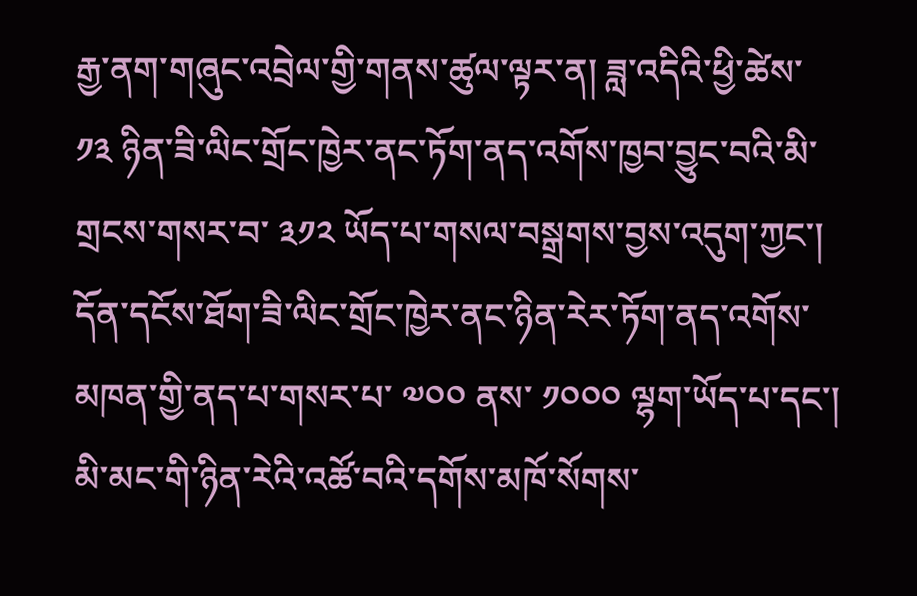རྒྱ་ནག་གཞུང་འབྲེལ་གྱི་གནས་ཚུལ་ལྟར་ན། ཟླ་འདིའི་ཕྱི་ཚེས་ ༡༣ ཉིན་ཟི་ལིང་གྲོང་ཁྱེར་ནང་ཏོག་ནད་འགོས་ཁྱབ་བྱུང་བའི་མི་གྲངས་གསར་བ་ ༣༡༢ ཡོད་པ་གསལ་བསྒྲགས་བྱས་འདུག་ཀྱང་། དོན་དངོས་ཐོག་ཟི་ལིང་གྲོང་ཁྱེར་ནང་ཉིན་རེར་ཏོག་ནད་འགོས་མཁན་གྱི་ནད་པ་གསར་པ་ ༧༠༠ ནས་ ༡༠༠༠ ལྷག་ཡོད་པ་དང་། མི་མང་གི་ཉིན་རེའི་འཚོ་བའི་དགོས་མཁོ་སོགས་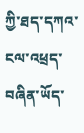ཀྱི་ཐད་དཀའ་ངལ་འཕྲད་བཞིན་ཡོད་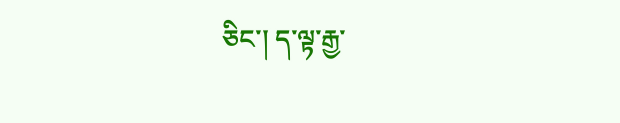ཅིང་། ད་ལྟ་རྒྱ་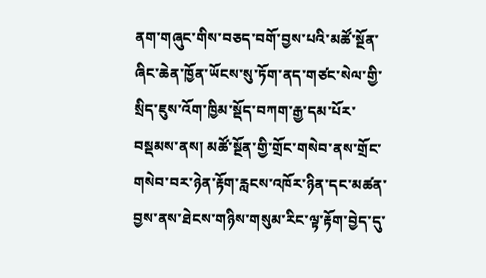ནག་གཞུང་གིས་བཅད་བགོ་བྱས་པའི་མཚོ་སྔོན་ཞིང་ཆེན་ཁྱོན་ཡོངས་སུ་ཏོག་ནད་གཙང་སེལ་གྱི་སྲིད་ཇུས་འོག་ཁྱིམ་སྡོད་བཀག་རྒྱ་དམ་པོར་བསྡམས་ནས། མཚོ་སྔོན་གྱི་གྲོང་གསེབ་ནས་གྲོང་གསེབ་བར་ཉེན་རྟོག་རླངས་འཁོར་ཉིན་དང་མཚན་བྱས་ནས་ཐེངས་གཉིས་གསུམ་རིང་ལྟ་རྟོག་བྱེད་དུ་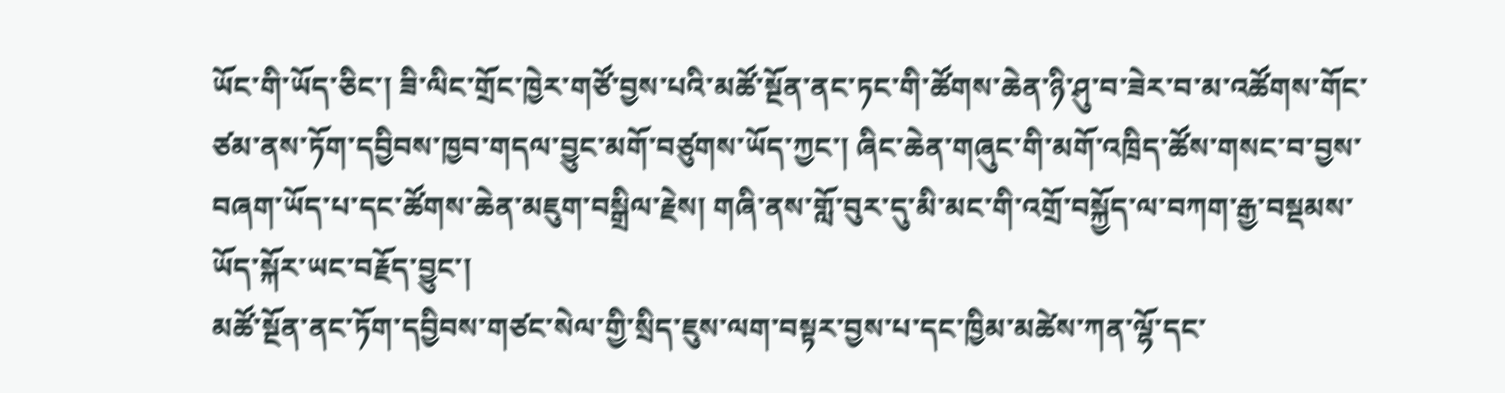ཡོང་གི་ཡོད་ཅིང་། ཟི་ལིང་གྲོང་ཁྱེར་གཙོ་བྱས་པའི་མཚོ་སྔོན་ནང་ཏང་གི་ཚོགས་ཆེན་ཉི་ཤུ་བ་ཟེར་བ་མ་འཚོགས་གོང་ཙམ་ནས་ཏོག་དབྱིབས་ཁྱབ་གདལ་བྱུང་མགོ་བཙུགས་ཡོད་ཀྱང་། ཞིང་ཆེན་གཞུང་གི་མགོ་འཁྲིད་ཚོས་གསང་བ་བྱས་བཞག་ཡོད་པ་དང་ཚོགས་ཆེན་མཇུག་བསྒྲིལ་རྗེས། གཞི་ནས་གློ་བུར་དུ་མི་མང་གི་འགྲོ་བསྐྱོད་ལ་བཀག་རྒྱ་བསྡམས་ཡོད་སྐོར་ཡང་བརྗོད་བྱུང་།
མཚོ་སྔོན་ནང་ཏོག་དབྱིབས་གཙང་སེལ་གྱི་སྲིད་ཇུས་ལག་བསྟར་བྱས་པ་དང་ཁྱིམ་མཚེས་ཀན་ལྷོ་དང་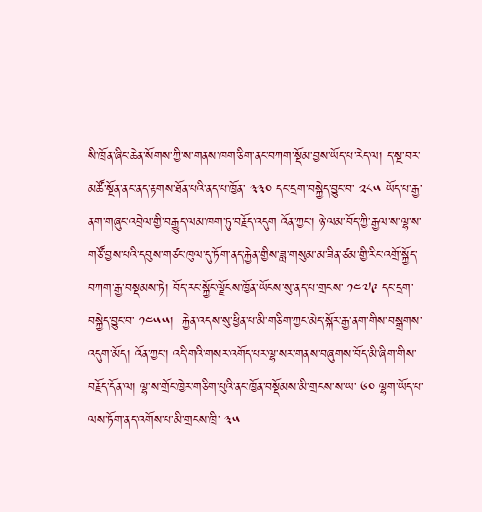སི་ཁྲོན་ཞིང་ཆེན་སོགས་ཀྱི་ས་གནས་ཁག་ཅིག་ནང་བཀག་སྡོམ་བྱས་ཡོད་པ་རེད་ལ། ད་སྔ་བར་མཚོ་སྔོན་ནང་ནད་རྟགས་ཐོན་པའི་ནད་པ་ཁྱོན་ ༣༣༠ དང་དྲག་བསྐྱེད་བྱུང་བ་ ༢༨༥ ཡོད་པ་རྒྱ་ནག་གཞུང་འབྲེལ་གྱི་བརྒྱུད་ལམ་ཁག་ཏུ་བརྗོད་འདུག འོན་ཀྱང་། ཉེ་ལམ་བོད་ཀྱི་རྒྱལ་ས་ལྷ་ས་གཙོ་བྱས་པའི་དབུས་གཙང་ཁུལ་དུ་ཏོག་ནད་རྐྱེན་གྱིས་ཟླ་གསུམ་མ་ཟིན་ཙམ་གྱི་རིང་འགྲོ་སྐྱོད་བཀག་རྒྱ་བསྡམས་ཏེ། བོད་རང་སྐྱོང་ལྗོངས་ཁྱོན་ཡོངས་སུ་ནད་པ་གྲངས་ ༡༤༧༩ དང་དྲག་བསྐྱེད་བྱུང་བ་ ༡༤༥༥།  རྐྱེན་འདས་སུ་ཕྱིན་པ་མི་གཅིག་ཀྱང་མེད་སྐོར་རྒྱ་ནག་གིས་བསྒྲགས་འདུག་མོད། འོན་ཀྱང་། འདི་གའི་གསར་འགོད་པར་ལྷ་སར་གནས་བཞུགས་བོད་མི་ཞིག་གིས་བརྗོད་དོན་ལ། ལྷ་ས་གྲོང་ཁྱེར་གཅིག་པུའི་ནང་ཁྱོན་བསྡོམས་མི་གྲངས་ས་ཡ་ ༦༠ ལྷག་ཡོད་པ་ལས་ཏོག་ནད་འགོས་པ་མི་གྲངས་ཁྲི་ ༣༥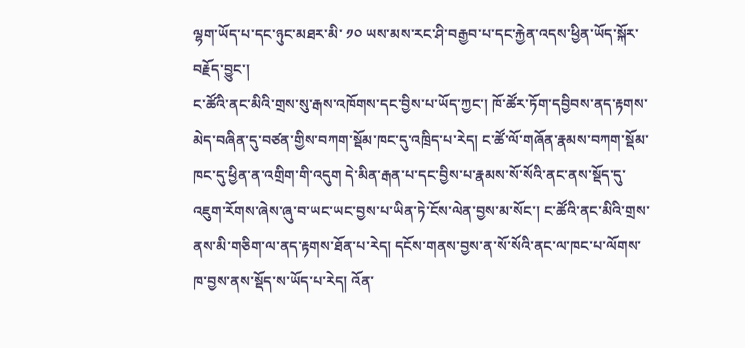ལྷག་ཡོད་པ་དང་ཉུང་མཐར་མི་ ༡༠ ཡས་མས་རང་ཤི་བརྒྱབ་པ་དང་རྐྱེན་འདས་ཕྱིན་ཡོད་སྐོར་བརྗོད་བྱུང་།
ང་ཚོའི་ནང་མིའི་གྲས་སུ་རྒས་འཁོགས་དང་བྱིས་པ་ཡོད་ཀྱང་། ཁོ་ཚོར་ཏོག་དབྱིབས་ནད་རྟགས་མེད་བཞིན་དུ་བཙན་གྱིས་བཀག་སྡོམ་ཁང་དུ་འཁྲིད་པ་རེད། ང་ཚོ་ལོ་གཞོན་རྣམས་བཀག་སྡོམ་ཁང་དུ་ཕྱིན་ན་འགྲིག་གི་འདུག དེ་མིན་རྒན་པ་དང་བྱིས་པ་རྣམས་སོ་སོའི་ནང་ནས་སྡོད་དུ་འཇུག་རོགས་ཞེས་ཞུ་བ་ཡང་ཡང་བྱས་པ་ཡིན་ཏེ་ངོས་ལེན་བྱས་མ་སོང་། ང་ཚོའི་ནང་མིའི་གྲས་ནས་མི་གཅིག་ལ་ནད་རྟགས་ཐོན་པ་རེད། དངོས་གནས་བྱས་ན་སོ་སོའི་ནང་ལ་ཁང་པ་ལོགས་ཁ་བྱས་ནས་སྡོད་ས་ཡོད་པ་རེད། འོན་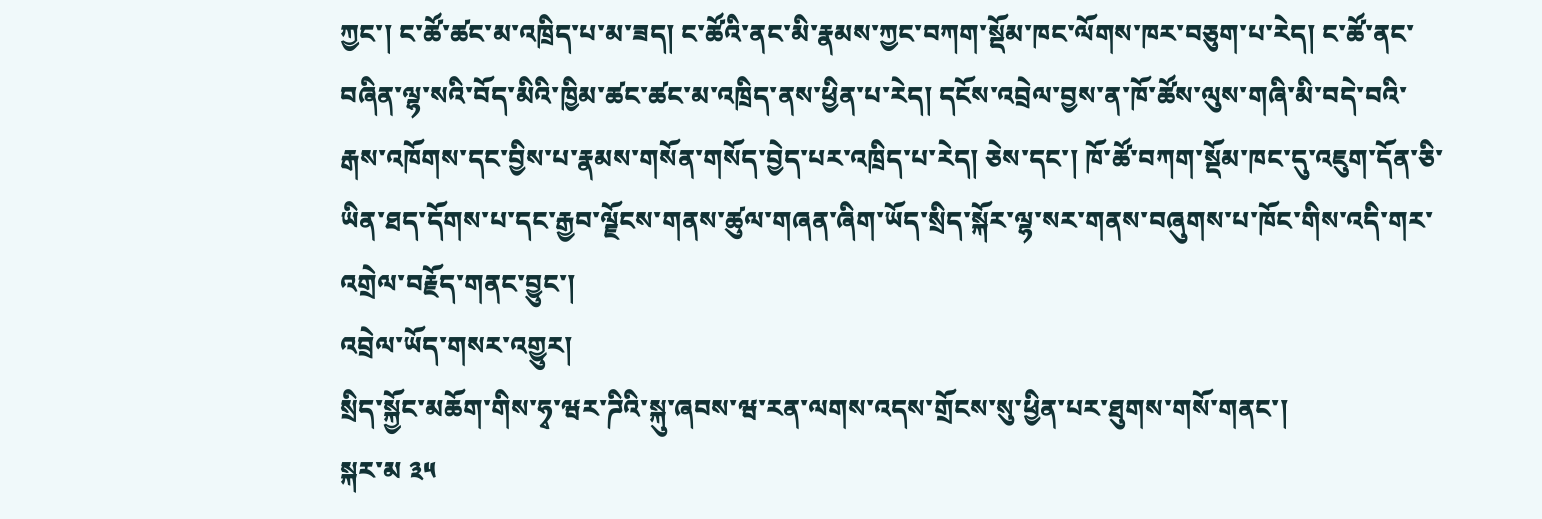ཀྱང་། ང་ཚོ་ཚང་མ་འཁྲིད་པ་མ་ཟད། ང་ཚོའི་ནང་མི་རྣམས་ཀྱང་བཀག་སྡོམ་ཁང་ལོགས་ཁར་བཅུག་པ་རེད། ང་ཚོ་ནང་བཞིན་ལྷ་སའི་བོད་མིའི་ཁྱིམ་ཚང་ཚང་མ་འཁྲིད་ནས་ཕྱིན་པ་རེད། དངོས་འབྲེལ་བྱས་ན་ཁོ་ཚོས་ལུས་གཞི་མི་བདེ་བའི་རྒས་འཁོགས་དང་བྱིས་པ་རྣམས་གསོན་གསོད་བྱེད་པར་འཁྲིད་པ་རེད། ཅེས་དང་། ཁོ་ཚོ་བཀག་སྡོམ་ཁང་དུ་འཇུག་དོན་ཅི་ཡིན་ཐད་དོགས་པ་དང་རྒྱབ་ལྗོངས་གནས་ཚུལ་གཞན་ཞིག་ཡོད་སྲིད་སྐོར་ལྷ་སར་གནས་བཞུགས་པ་ཁོང་གིས་འདི་གར་འགྲེལ་བརྗོད་གནང་བྱུང་།
འབྲེལ་ཡོད་གསར་འགྱུར།
སྲིད་སྐྱོང་མཆོག་གིས་ཧྭ་ཝར་ཌིའི་སྐུ་ཞབས་ཝ་རན་ལགས་འདས་གྲོངས་སུ་ཕྱིན་པར་ཐུགས་གསོ་གནང་།
སྐར་མ ༣༥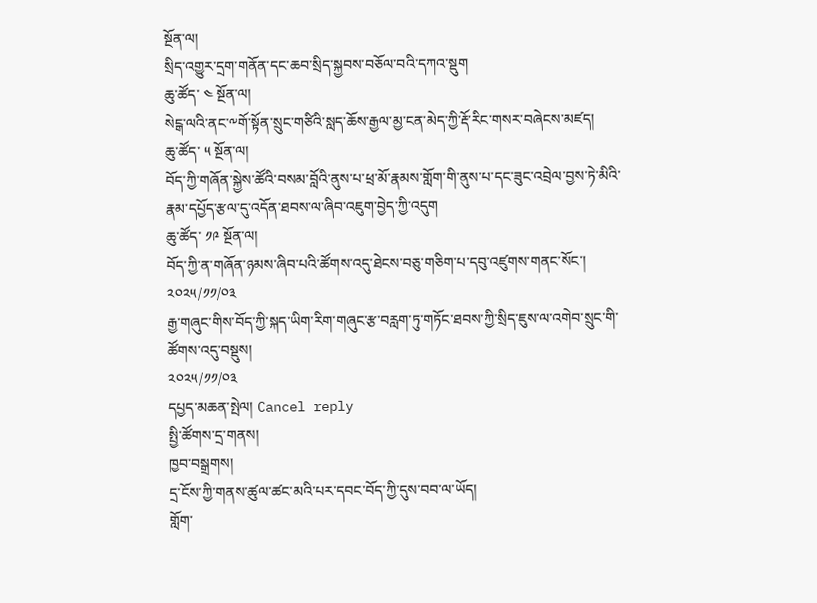སྔོན་ལ།
སྲིད་འགྱུར་དྲག་གནོན་དང་ཆབ་སྲིད་སྐྱབས་བཅོལ་བའི་དཀའ་སྡུག
ཆུ་ཚོད་ ༤ སྔོན་ལ།
སེངྒ་ལའི་ནང་༸གོ་སྟོན་སྲུང་གཙིའི་སླད་ཆོས་རྒྱལ་མྱ་ངན་མེད་ཀྱི་རྡོ་རིང་གསར་བཞེངས་མཛད།
ཆུ་ཚོད་ ༥ སྔོན་ལ།
བོད་ཀྱི་གཞོན་སྐྱེས་ཚོའི་བསམ་བློའི་ནུས་པ་ཕྲ་མོ་རྣམས་གློག་གི་ནུས་པ་དང་ཟུང་འབྲེལ་བྱས་ཏེ་མིའི་རྣམ་དཔྱོད་རྩལ་དུ་འདོན་ཐབས་ལ་ཞིབ་འཇུག་བྱེད་ཀྱི་འདུག
ཆུ་ཚོད་ ༡༩ སྔོན་ལ།
བོད་ཀྱི་ན་གཞོན་ཉམས་ཞིབ་པའི་ཚོགས་འདུ་ཐེངས་བཅུ་གཅིག་པ་དབུ་འཛུགས་གནང་སོང་།
༢༠༢༥/༡༡/༠༣
རྒྱ་གཞུང་གིས་བོད་ཀྱི་སྐད་ཡིག་རིག་གཞུང་རྩ་བརླག་ཏུ་གཏོང་ཐབས་ཀྱི་སྲིད་ཇུས་ལ་འགེབ་སྲུང་གི་ཚོགས་འདུ་བསྡུས།
༢༠༢༥/༡༡/༠༣
དཔྱད་མཆན་སྤེལ། Cancel reply
སྤྱི་ཚོགས་དྲ་གནས།
ཁྱབ་བསྒྲགས།
དྲ་ངོས་ཀྱི་གནས་ཚུལ་ཚང་མའི་པར་དབང་བོད་ཀྱི་དུས་བབ་ལ་ཡོད།
གློག་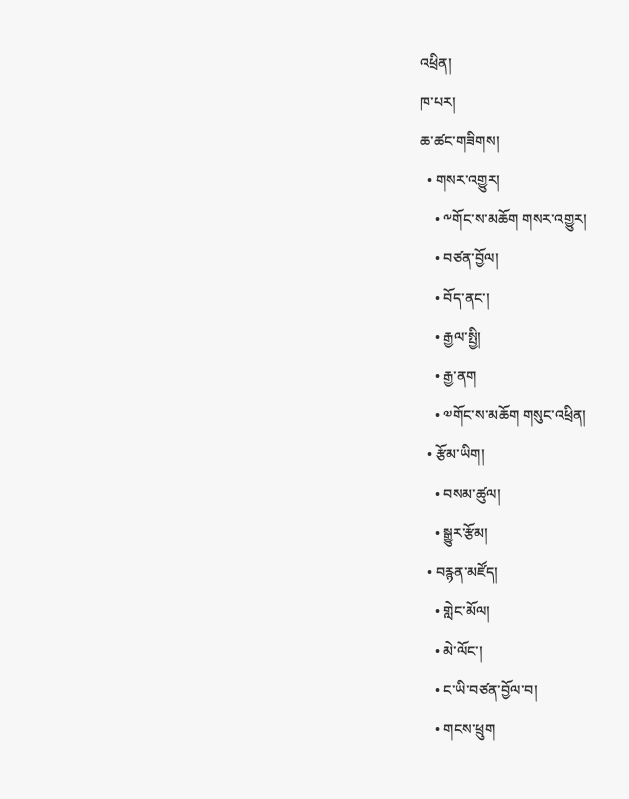འཕྲིན།
ཁ་པར།
ཆ་ཚང་གཟིགས།
  • གསར་འགྱུར།
    • ༸གོང་ས་མཆོག གསར་འགྱུར།
    • བཙན་བྱོལ།
    • བོད་ནང་།
    • རྒྱལ་སྤྱི།
    • རྒྱ་ནག
    • ༧གོང་ས་མཆོག གསུང་འཕྲིན།
  • རྩོམ་ཡིག།
    • བསམ་ཚུལ།
    • སྒྱུར་རྩོམ།
  • བརྙན་མཛོད།
    • གླེང་མོལ།
    • མེ་ལོང་།
    • ང་ཡི་བཙན་བྱོལ་བ།
    • གངས་ཕྲུག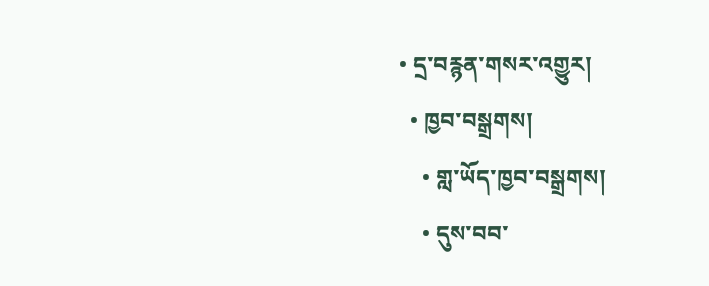• དྲ་བརྙན་གསར་འགྱུར།
  • ཁྱབ་བསྒྲགས།
    • གླ་ཡོད་ཁྱབ་བསྒྲགས།
    • དུས་བབ་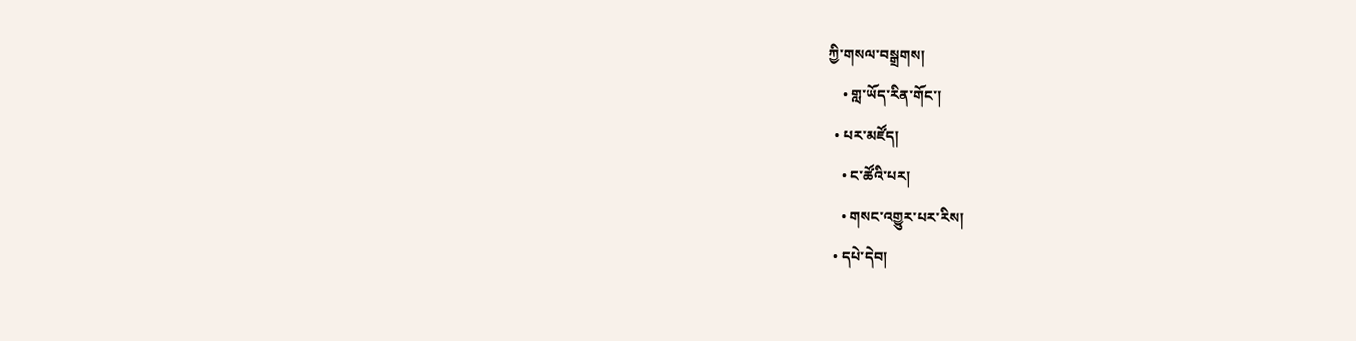ཀྱི་གསལ་བསྒྲགས།
    • གླ་ཡོད་རིན་གོང་།
  • པར་མཛོད།
    • ང་ཚོའི་པར།
    • གསང་འགྱུར་པར་རིས།
  • དཔེ་དེབ།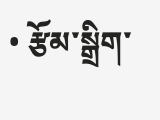• རྩོམ་སྒྲིག་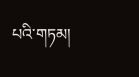པའི་གཏམ།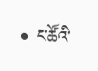• ང་ཚོའི་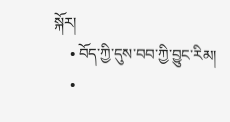སྐོར།
    • བོད་ཀྱི་དུས་བབ་ཀྱི་བྱུང་རིམ།
    •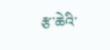རྩ་ཆེའི་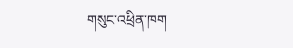གསུང་འཕྲིན་ཁག